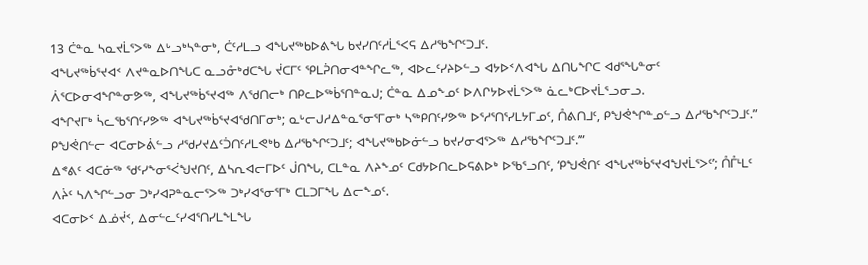13 ᑖᓐᓇ ᓴᓇᔪᒫᕐᐳᖅ ᐃᒡᓗᒃᓴᓐᓂᒃ, ᑖᑦᓱᒪᓗ ᐊᖓᔪᖅᑲᐅᕕᖓ ᑲᔪᓯᑎᑦᓱᒫᕐᐸᕋ ᐃᓱᖃᖏᑦᑐᒧᑦ.
ᐊᖓᔪᖅᑳᕐᔪᐊᑉ ᐱᔪᓐᓇᐅᑎᖓᑕ ᓇᓗᓁᒃᑯᑕᖓ ᔫᑕᒥᑦ ᕿᒪᕉᑎᓂᐊᓐᖏᓚᖅ, ᐊᐅᓚᑦᓯᔨᐅᓪᓗ ᐊᔭᐅᑉᐱᐊᖓ ᐃᑎᒐᖏᑕ ᐊᑯᕐᖓᓐᓂᑦ ᐲᕐᑕᐅᓂᐊᖏᓐᓂᕗᖅ, ᐊᖓᔪᖅᑳᕐᔪᐊᖅ ᐱᖁᑎᓕᒃ ᑎᑭᓚᐅᖅᑳᕐᑎᓐᓇᒍ; ᑖᓐᓇ ᐃᓄᖕᓄᑦ ᐅᐱᒋᔭᐅᔪᒫᕐᐳᖅ ᓈᓚᒃᑕᐅᔪᒫᕐᓗᓂᓗ.
ᐊᖏᔪᒥᒃ ᓵᓚᖃᕐᑎᑦᓯᕗᖅ ᐊᖓᔪᖅᑳᕐᔪᐊᖁᑎᒥᓂᒃ; ᓇᒡᓕᒍᓱᐃᓐᓇᕐᓂᕐᒥᓂᒃ ᓴᖅᑭᑎᑦᓯᕗᖅ ᐅᕐᓱᕐᑎᕐᓯᒪᔭᒥᓄᑦ, ᑍᕕᑎᒧᑦ, ᑭᖑᕚᖏᓐᓄᓪᓗ ᐃᓱᖃᖏᑦᑐᒧᑦ.”
ᑭᖑᕚᑎᓪᓕ ᐊᑕᓂᐅᕖᓪᓗ ᓱᖁᓯᔪᐃᑦᑑᑎᑦᓱᒪᕙᒃᑲ ᐃᓱᖃᖏᑦᑐᒧᑦ; ᐊᖓᔪᖅᑲᐅᓃᓪᓗ ᑲᔪᓯᓂᐊᕐᐳᖅ ᐃᓱᖃᖏᑦᑐᒧᑦ.’”
ᐃᕝᕕᑦ ᐊᑕᓃᖅ ᖁᑦᓯᖕᓂᕐᐹᖑᔪᑎᑦ, ᐃᓴᕆᐊᓕᒥᐅᑦ ᒎᑎᖓ, ᑕᒪᓐᓇ ᐱᔨᖕᓄᑦ ᑕᑯᔭᐅᑎᓚᐅᕋᕕᐅᒃ ᐅᖃᕐᓗᑎᑦ, ‘ᑭᖑᕚᑎᑦ ᐊᖓᔪᖅᑳᕐᔪᐊᖑᔪᒫᕐᐳᑦ’; ᑍᒤᒻᒪᑦ ᐱᔩᑦ ᓴᐱᖏᓪᓗᓂ ᑐᒃᓯᐊᕈᓐᓇᓕᕐᐳᖅ ᑐᒃᓯᐊᕐᓂᕐᒥᒃ ᑕᒪᑐᒥᖓ ᐃᓕᖕᓄᑦ.
ᐊᑕᓂᐅᑉ ᐃᓅᔫᑉ, ᐃᓂᓪᓚᑦᓯᐊᕐᑎᓯᒪᖕᒪᖓ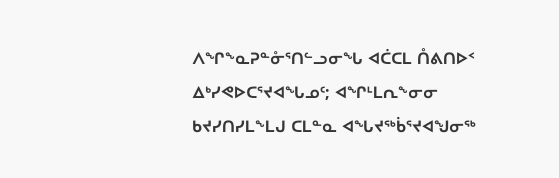ᐱᖏᖕᓇᕈᓐᓁᕐᑎᓪᓗᓂᖓ ᐊᑖᑕᒪ ᑍᕕᑎᐅᑉ ᐃᒃᓯᕙᐅᑕᕐᔪᐊᖓᓄᑦ; ᐊᖏᒻᒪᕆᖕᓂᓂ ᑲᔪᓯᑎᓯᒪᖕᒪᒍ ᑕᒪᓐᓇ ᐊᖓᔪᖅᑳᕐᔪᐊᖑᓂᖅ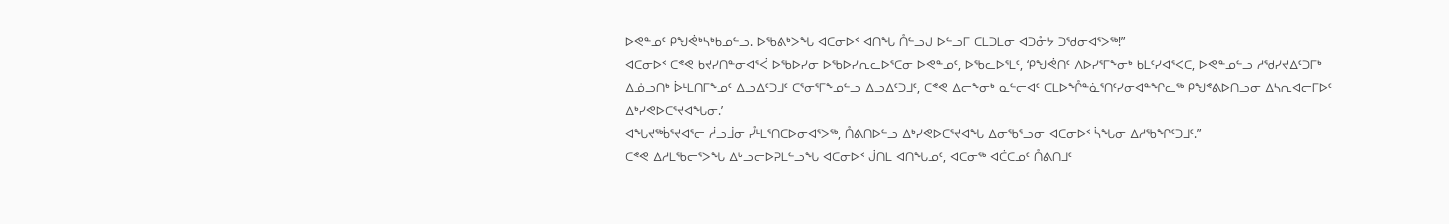ᐅᕙᓐᓄᑦ ᑭᖑᕚᒃᓴᒃᑲᓄᓪᓗ. ᐅᖃᕕᒃᐳᖓ ᐊᑕᓂᐅᑉ ᐊᑎᖓ ᑍᓪᓗᒍ ᐅᓪᓗᒥ ᑕᒪᑐᒪᓂ ᐊᑐᓁᔭ ᑐᖁᓂᐊᕐᐳᖅ!”
ᐊᑕᓂᐅᑉ ᑕᕝᕙ ᑲᔪᓯᑎᓐᓂᐊᕐᐹ ᐅᖃᐅᓯᓂ ᐅᖃᐅᓯᕆᓚᐅᕐᑕᓂ ᐅᕙᓐᓄᑦ, ᐅᖃᓚᐅᕐᒪᑦ, ‘ᑭᖑᕚᑎᑦ ᐱᐅᓯᕐᒥᖕᓂᒃ ᑲᒪᑦᓯᐊᕐᐸᑕ, ᐅᕙᓐᓄᓪᓗ ᓱᖁᓯᔪᐃᑦᑐᒥᒃ ᐃᓅᓗᑎᒃ ᐆᒻᒪᑎᒥᖕᓄᑦ ᐃᓗᐃᑦᑐᒧᑦ ᑕᕐᓂᕐᒥᖕᓄᓪᓗ ᐃᓗᐃᑦᑐᒧᑦ, ᑕᕝᕙ ᐃᓕᖕᓂᒃ ᓇᓪᓕᐊᑦ ᑕᒪᐅᖎᓐᓈᕐᑎᑦᓯᓂᐊᓐᖏᓚᖅ ᑭᖑᕝᕕᐅᑎᓗᓂ ᐃᓴᕆᐊᓕᒥᐅᑦ ᐃᒃᓯᕙᐅᑕᕐᔪᐊᖓᓂ.’
ᐊᖓᔪᖅᑳᕐᔪᐊᕐᓕ ᓲᓗᒨᓂ ᓮᒻᒪᕐᑎᑕᐅᓂᐊᕐᐳᖅ, ᑍᕕᑎᐅᓪᓗ ᐃᒃᓯᕙᐅᑕᕐᔪᐊᖓ ᐃᓂᖃᕐᓗᓂ ᐊᑕᓂᐅᑉ ᓵᖓᓂ ᐃᓱᖃᖏᑦᑐᒧᑦ.”
ᑕᕝᕙ ᐃᓱᒪᖃᓕᕐᐳᖓ ᐃᒡᓗᓕᐅᕈᒪᓪᓗᖓ ᐊᑕᓂᐅᑉ ᒎᑎᒪ ᐊᑎᖓᓄᑦ, ᐊᑕᓂᖅ ᐊᑖᑕᓄᑦ ᑍᕕᑎᒧᑦ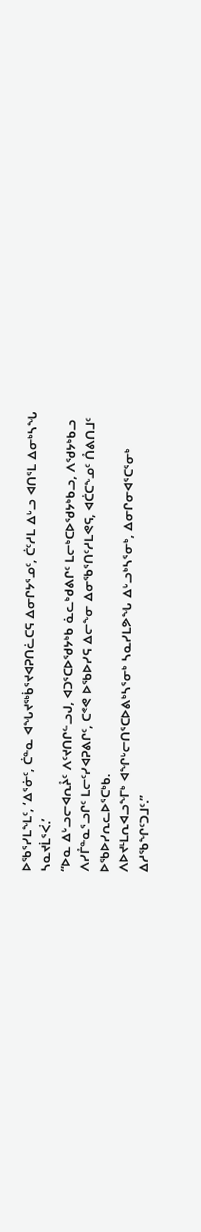ᐅᖃᕐᓯᒪᖕᒪᑦ, ‘ᐃᕐᓃᑦ, ᑖᓐᓇ ᐊᖓᔪᖅᑳᕐᔪᐊᕈᑎᓛᑕᕋ ᐃᓂᒋᔭᕐᓄᑦ, ᑖᑦᓱᒪ ᐃᒡᓗ ᐊᑎᕐᒪ ᐃᓂᒃᓴᖓ ᓴᓇᔪᒫᕐᐹ.’
“ᐅᓇ ᐃᒡᓗᓕᐊᕆᔧᑦ ᐱᑦᔪᑎᒋᓪᓗᒍ, ᐊᑐᕐᑕᐅᖁᔭᒃᑲ ᓈᓚᒃᑯᕕᒋᑦ ᒪᓕᒃᑕᐅᖁᔭᒃᑲᓗ, ᐱᖁᔭᒃᑲᓗ ᐱᓯᒤᓐᓇᕐᓗᒋᑦ ᒪᓕᑦᓯᐊᕈᕕᒋᑦ, ᑕᕝᕙ ᐅᖃᐅᓯᕋ ᐃᓕᖕᓂ ᐃᓂᖃᕐᑎᑦᓱᒪᕙᕋ, ᐊᑖᑕᖕᓄᑦ ᑍᕕᑎᒧᑦ ᐅᖃᐅᓯᕆᓚᐅᕐᑕᒃᑲ.
ᐱᐅᔪᒻᒪᕆᐊᓗᖕᒥᒃ ᐊᖏᒡᓕᑎᕐᑕᐅᕕᒃᓴᕐᓂᒃ ᓴᓇᓯᒪᕗᖓ ᐃᒡᓗᒃᓴᕐᓂᒃ, ᐃᓂᒋᓂᐊᕐᑕᕐᓂᒃ ᐃᓱᖃᖏᑦᑐᒧᑦ.”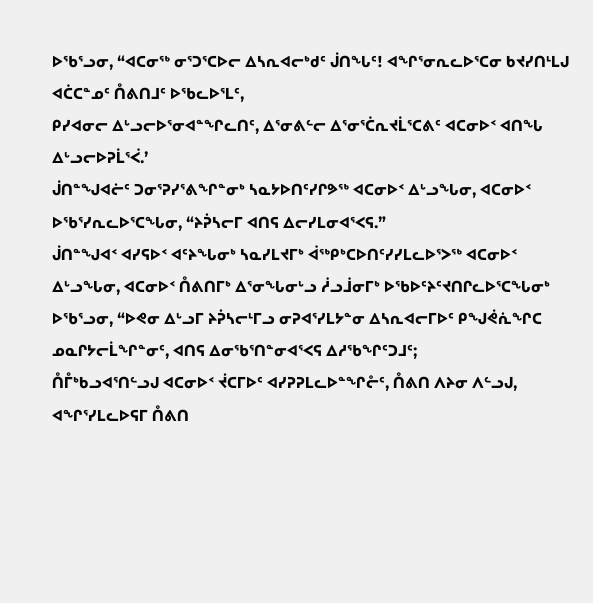ᐅᖃᕐᓗᓂ, “ᐊᑕᓂᖅ ᓂᕐᑐᕐᑕᐅᓕ ᐃᓴᕆᐊᓕᒃᑯᑦ ᒎᑎᖓᑦ! ᐊᖏᕐᓂᕆᓚᐅᕐᑕᓂ ᑲᔪᓯᑎᒻᒪᒍ ᐊᑖᑕᓐᓄᑦ ᑍᕕᑎᒧᑦ ᐅᖃᓚᐅᕐᒪᑦ,
ᑭᓯᐊᓂᓕ ᐃᒡᓗᓕᐅᕐᓂᐊᓐᖏᓚᑎᑦ, ᐃᕐᓂᕕᓪᓕ ᐃᕐᓂᕐᑖᕆᔪᒫᕐᑕᕕᑦ ᐊᑕᓂᐅᑉ ᐊᑎᖓ ᐃᒡᓗᓕᐅᕈᒫᕐᐹ.’
ᒎᑎᓐᖑᐊᓖᑦ ᑐᓂᕐᕈᓯᕐᕕᖏᓐᓂᒃ ᓴᓇᔭᐅᑎᑦᓯᒋᕗᖅ ᐊᑕᓂᐅᑉ ᐃᒡᓗᖓᓂ, ᐊᑕᓂᐅᑉ ᐅᖃᕐᓯᕆᓚᐅᕐᑕᖓᓂ, “ᔨᕉᓴᓕᒥ ᐊᑎᕋ ᐃᓕᓯᒪᓂᐊᕐᐸᕋ.”
ᒎᑎᓐᖑᐊᑉ ᐊᓯᕋᐅᑉ ᐊᑦᔨᖓᓂᒃ ᓴᓇᓯᒪᔪᒥᒃ ᐋᖅᑭᒃᑕᐅᑎᑦᓯᓯᒪᓚᐅᕐᐳᖅ ᐊᑕᓂᐅᑉ ᐃᒡᓗᖓᓂ, ᐊᑕᓂᐅᑉ ᑍᕕᑎᒥᒃ ᐃᕐᓂᖓᓂᒡᓗ ᓲᓗᒨᓂᒥᒃ ᐅᖃᐅᑦᔨᑦᔪᑎᒋᓚᐅᕐᑕᖓᓂᒃ ᐅᖃᕐᓗᓂ, “ᐅᕙᓂ ᐃᒡᓗᒥ ᔨᕉᓴᓕᒻᒥᓗ ᓂᕈᐊᕐᓯᒪᔭᓐᓂ ᐃᓴᕆᐊᓕᒥᐅᑦ ᑭᖑᕚᕇᖏᑕ ᓄᓇᒋᔭᓕᒫᖏᓐᓂᑦ, ᐊᑎᕋ ᐃᓂᖃᕐᑎᓐᓂᐊᕐᐸᕋ ᐃᓱᖃᖏᑦᑐᒧᑦ;
ᑍᒤᒃᑲᓗᐊᕐᑎᓪᓗᒍ ᐊᑕᓂᐅᑉ ᔫᑕᒥᐅᑦ ᐊᓯᕈᕈᒪᓚᐅᓐᖏᓔᑦ, ᑍᕕᑎ ᐱᔨᓂ ᐱᓪᓗᒍ, ᐊᖏᕐᓯᒪᓚᐅᕋᒥ ᑍᕕᑎ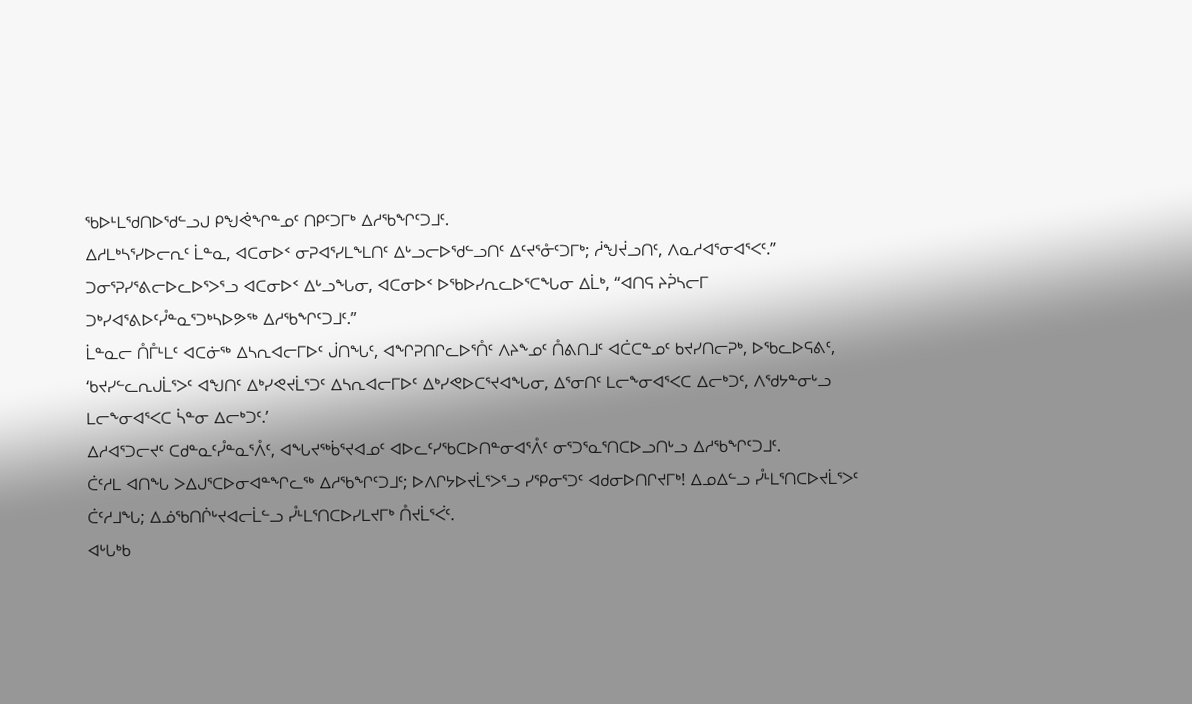ᖃᐅᒻᒪᖁᑎᐅᖁᓪᓗᒍ ᑭᖑᕚᖏᓐᓄᑦ ᑎᑭᑦᑐᒥᒃ ᐃᓱᖃᖏᑦᑐᒧᑦ.
ᐃᓱᒪᒃᓴᕐᓯᐅᓕᕆᑦ ᒫᓐᓇ, ᐊᑕᓂᐅᑉ ᓂᕈᐊᕐᓯᒪᖕᒪᑎᑦ ᐃᒡᓗᓕᐅᖁᓪᓗᑎᑦ ᐃᑦᔪᕐᓁᑦᑐᒥᒃ; ᓲᖑᔫᓗᑎᑦ, ᐱᓇᓱᐊᕐᓂᐊᕐᐸᑦ.”
ᑐᓂᕐᕈᓯᕐᕕᓕᐅᓚᐅᕐᐳᕐᓗ ᐊᑕᓂᐅᑉ ᐃᒡᓗᖓᓂ, ᐊᑕᓂᐅᑉ ᐅᖃᐅᓯᕆᓚᐅᕐᑕᖓᓂ ᐃᒫᒃ, “ᐊᑎᕋ ᔨᕉᓴᓕᒥ ᑐᒃᓯᐊᕐᕕᐅᑦᓮᓐᓇᕐᑐᒃᓴᐅᕗᖅ ᐃᓱᖃᖏᑦᑐᒧᑦ.”
ᒫᓐᓇᓕ ᑍᒤᒻᒪᑦ ᐊᑕᓃᖅ ᐃᓴᕆᐊᓕᒥᐅᑦ ᒎᑎᖓᑦ, ᐊᖏᕈᑎᒋᓚᐅᕐᑍᑦ ᐱᔨᖕᓄᑦ ᑍᕕᑎᒧᑦ ᐊᑖᑕᓐᓄᑦ ᑲᔪᓯᑎᓕᕈᒃ, ᐅᖃᓚᐅᕋᕕᑦ, ‘ᑲᔪᓯᓪᓚᕆᒍᒫᕐᐳᑦ ᐊᖑᑎᑦ ᐃᒃᓯᕙᔪᒫᕐᑐᑦ ᐃᓴᕆᐊᓕᒥᐅᑦ ᐃᒃᓯᕙᐅᑕᕐᔪᐊᖓᓂ, ᐃᕐᓂᑎᑦ ᒪᓕᖕᓂᐊᕐᐸᑕ ᐃᓕᒃᑐᑦ, ᐱᖁᔭᓐᓂᒡᓗ ᒪᓕᖕᓂᐊᕐᐸᑕ ᓵᓐᓂ ᐃᓕᒃᑐᑦ.’
ᐃᓱᐊᕐᑐᓕᔪᑦ ᑕᑯᓐᓇᑦᓮᓐᓇᕐᐰᑦ, ᐊᖓᔪᖅᑳᕐᔪᐊᓄᑦ ᐊᐅᓚᑦᓯᖃᑕᐅᑎᓐᓂᐊᕐᐰᑦ ᓂᕐᑐᕐᓇᕐᑎᑕᐅᓗᑎᒡᓗ ᐃᓱᖃᖏᑦᑐᒧᑦ.
ᑖᑦᓱᒪ ᐊᑎᖓ ᐳᐃᒍᕐᑕᐅᓂᐊᓐᖏᓚᖅ ᐃᓱᖃᖏᑦᑐᒧᑦ; ᐅᐱᒋᔭᐅᔪᒫᕐᐳᕐᓗ ᓯᕿᓂᕐᑐᑦ ᐊᑯᓂᐅᑎᒋᔪᒥᒃ! ᐃᓄᐃᓪᓗ ᓮᒻᒪᕐᑎᑕᐅᔪᒫᕐᐳᑦ ᑖᑦᓱᒧᖓ; ᐃᓅᖃᑎᒌᒡᔪᐊᓕᒫᓪᓗ ᓮᒻᒪᕐᑎᑕᐅᓯᒪᔪᒥᒃ ᑍᔪᒫᕐᐹᑦ.
ᐊᒡᒐᒃᑲ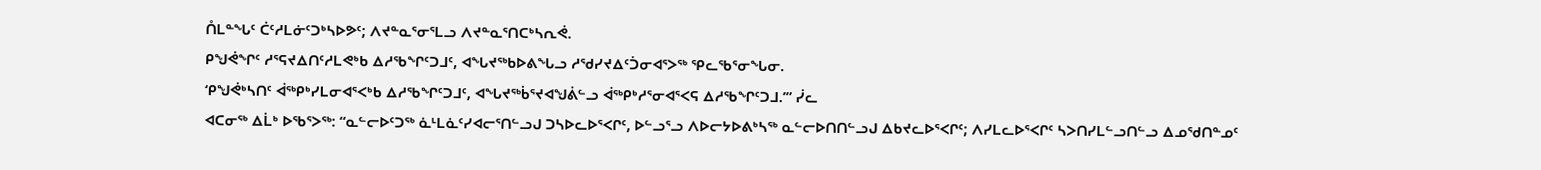ᑍᒪᓐᖓᑦ ᑖᑦᓱᒪᓃᑦᑐᒃᓴᐅᕗᑦ; ᐱᔪᓐᓇᕐᓂᕐᒪᓗ ᐱᔪᓐᓇᕐᑎᑕᒃᓴᕆᕚ.
ᑭᖑᕚᖏᑦ ᓱᕐᕋᔪᐃᑎᑦᓱᒪᕙᒃᑲ ᐃᓱᖃᖏᑦᑐᒧᑦ, ᐊᖓᔪᖅᑲᐅᕕᖓᓗ ᓱᖁᓯᔪᐃᑦᑑᓂᐊᕐᐳᖅ ᕿᓚᖃᕐᓂᖓᓂ.
‘ᑭᖑᕚᒃᓴᑎᑦ ᐋᖅᑭᒃᓯᒪᓂᐊᕐᐸᒃᑲ ᐃᓱᖃᖏᑦᑐᒧᑦ, ᐊᖓᔪᖅᑳᕐᔪᐊᖑᕖᓪᓗ ᐋᖅᑭᒃᓱᕐᓂᐊᕐᐸᕋ ᐃᓱᖃᖏᑦᑐᒧ.’” ᓰᓚ
ᐊᑕᓂᖅ ᐃᒫᒃ ᐅᖃᕐᐳᖅ: “ᓇᓪᓕᐅᑦᑐᖅ ᓈᒻᒪᓈᑦᓯᐊᓕᕐᑎᓪᓗᒍ ᑐᓴᐅᓚᐅᕐᐸᒋᑦ, ᐅᓪᓗᕐᓗ ᐱᐅᓕᔭᐅᕕᒃᓴᖅ ᓇᓪᓕᐅᑎᑎᓪᓗᒍ ᐃᑲᔪᓚᐅᕐᐸᒋᑦ; ᐱᓯᒪᓚᐅᕐᐸᒋᑦ ᓴᐳᑎᓯᒪᓪᓗᑎᓪᓗ ᐃᓄᖁᑎᓐᓄᑦ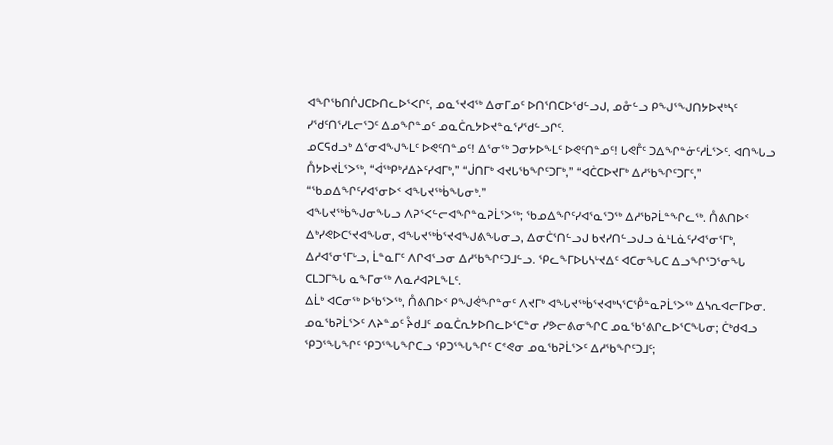ᐊᖏᖃᑎᒌᒍᑕᐅᑎᓚᐅᕐᐸᒋᑦ, ᓄᓇᕐᔪᐊᖅ ᐃᓂᒥᓄᑦ ᐅᑎᕐᑎᑕᐅᖁᓪᓗᒍ, ᓄᓁᓪᓗ ᑭᖑᕐᖑᑎᔭᐅᔪᒃᓴᑦ ᓯᖁᑦᑎᕐᓯᒪᓕᕐᑐᑦ ᐃᓄᖏᓐᓄᑦ ᓄᓇᑖᕆᔭᐅᔪᓐᓇᕐᓯᖁᓪᓗᒋᑦ.
ᓄᑕᕋᑯᓗᒃ ᐃᕐᓂᐊᖑᖕᒪᑦ ᐅᕙᑦᑎᓐᓄᑦ! ᐃᕐᓂᖅ ᑐᓂᔭᐅᖕᒪᑦ ᐅᕙᑦᑎᓐᓄᑦ! ᒐᕙᒤᑦ ᑐᐃᖏᓐᓃᑦᓱᒫᕐᐳᑦ. ᐊᑎᖓᓗ ᑍᔭᐅᔪᒫᕐᐳᖅ, “ᐋᖅᑭᒃᓱᐃᔨᑦᓯᐊᒥᒃ,” “ᒎᑎᒥᒃ ᐊᔪᒐᖃᖏᑦᑐᒥᒃ,” “ᐊᑖᑕᐅᔪᒥᒃ ᐃᓱᖃᖏᑦᑐᒥᑦ,” “ᖃᓄᐃᖏᑦᓯᐊᕐᓂᐅᑉ ᐊᖓᔪᖅᑳᖓᓂᒃ.”
ᐊᖓᔪᖅᑳᖑᓂᖓᓗ ᐱᕈᕐᐸᓪᓕᐊᖏᓐᓇᕈᒫᕐᐳᖅ; ᖃᓄᐃᖏᑦᓯᐊᕐᓇᕐᑐᖅ ᐃᓱᖃᕈᒫᓐᖏᓚᖅ. ᑍᕕᑎᐅᑉ ᐃᒃᓯᕙᐅᑕᕐᔪᐊᖓᓂ, ᐊᖓᔪᖅᑳᕐᔪᐊᖑᕕᖓᓂᓗ, ᐃᓂᑖᕐᑎᓪᓗᒍ ᑲᔪᓯᑎᓪᓗᒍᓗ ᓈᒻᒪᓈᑦᓯᐊᕐᓂᕐᒥᒃ, ᐃᓱᐊᕐᓂᕐᒥᒡᓗ, ᒫᓐᓇᒥᑦ ᐱᒋᐊᕐᓗᓂ ᐃᓱᖃᖏᑦᑐᒧᓪᓗ. ᕿᓚᖕᒥᐅᒐᓴᒡᔪᐃᑦ ᐊᑕᓂᖓᑕ ᐃᓗᖏᕐᑐᕐᓂᖓ ᑕᒪᑐᒥᖓ ᓇᖕᒥᓂᖅ ᐱᓇᓱᐊᕈᒪᖕᒪᑦ.
ᐃᒫᒃ ᐊᑕᓂᖅ ᐅᖃᕐᐳᖅ, ᑍᕕᑎᐅᑉ ᑭᖑᕚᖏᓐᓂᑦ ᐱᔪᒥᒃ ᐊᖓᔪᖅᑳᕐᔪᐊᒃᓴᕐᑕᕾᓐᓇᕈᒫᕐᐳᖅ ᐃᓴᕆᐊᓕᒥᐅᓂ.
ᓄᓇᖃᕈᒫᕐᐳᑦ ᐱᔨᓐᓄᑦ ᔧᑯᒧᑦ ᓄᓇᑖᕆᔭᐅᑎᓚᐅᕐᑕᓐᓂ ᓯᕗᓕᕕᓂᖏᑕ ᓄᓇᖃᕐᕕᒋᓚᐅᕐᑕᖓᓂ; ᑖᒃᑯᐊᓗ ᕿᑐᕐᖓᖏᑦ ᕿᑐᕐᖓᖏᑕᓗ ᕿᑐᕐᖓᖏᑦ ᑕᕝᕙᓂ ᓄᓇᖃᕈᒫᕐᐳᑦ ᐃᓱᖃᖏᑦᑐᒧᑦ;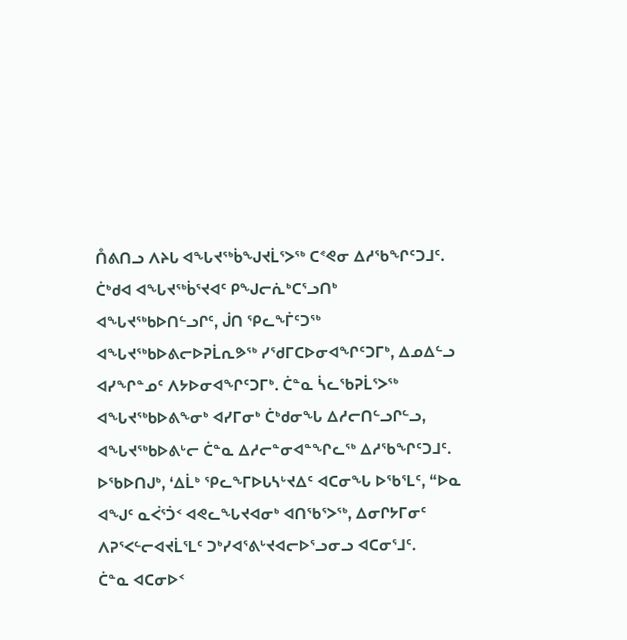ᑍᕕᑎᓗ ᐱᔨᒐ ᐊᖓᔪᖅᑳᖑᔪᒫᕐᐳᖅ ᑕᕝᕙᓂ ᐃᓱᖃᖏᑦᑐᒧᑦ.
ᑖᒃᑯᐊ ᐊᖓᔪᖅᑳᕐᔪᐊᑦ ᑭᖑᓕᕇᒃᑕᕐᓗᑎᒃ ᐊᖓᔪᖅᑲᐅᑎᓪᓗᒋᑦ, ᒎᑎ ᕿᓚᖕᒦᑦᑐᖅ ᐊᖓᔪᖅᑲᐅᕕᓕᐅᕈᒫᕆᕗᖅ ᓯᖁᒥᑕᐅᓂᐊᖏᑦᑐᒥᒃ, ᐃᓄᐃᓪᓗ ᐊᓯᖏᓐᓄᑦ ᐱᔭᐅᓂᐊᖏᑦᑐᒥᒃ. ᑖᓐᓇ ᓵᓚᖃᕈᒫᕐᐳᖅ ᐊᖓᔪᖅᑲᐅᕕᖕᓂᒃ ᐊᓯᒥᓂᒃ ᑖᒃᑯᓂᖓ ᐃᓱᓕᑎᓪᓗᒋᓪᓗ, ᐊᖓᔪᖅᑲᐅᕕᒡᓕ ᑖᓐᓇ ᐃᓱᓕᓐᓂᐊᓐᖏᓚᖅ ᐃᓱᖃᖏᑦᑐᒧᑦ.
ᐅᖃᐅᑎᒍᒃ, ‘ᐃᒫᒃ ᕿᓚᖕᒥᐅᒐᓴᒡᔪᐃᑦ ᐊᑕᓂᖓ ᐅᖃᕐᒪᑦ, “ᐅᓇ ᐊᖑᑦ ᓇᐹᕐᑑᑉ ᐊᕙᓚᖓᔪᐊᓂᒃ ᐊᑎᖃᕐᐳᖅ, ᐃᓂᒋᔭᒥᓂᑦ ᐱᕈᕐᐸᓪᓕᐊᔪᒫᕐᒪᑦ ᑐᒃᓯᐊᕐᕕᒡᔪᐊᓕᐅᕐᓗᓂᓗ ᐊᑕᓂᕐᒧᑦ.
ᑖᓐᓇ ᐊᑕᓂᐅᑉ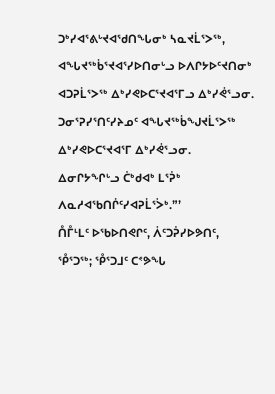ᑐᒃᓯᐊᕐᕕᒡᔪᐊᖁᑎᖓᓂᒃ ᓴᓇᔪᒫᕐᐳᖅ, ᐊᖓᔪᖅᑳᕐᔪᐊᕐᓯᐅᑎᓂᒡᓗ ᐅᐱᒋᔭᐅᑦᔪᑎᓂᒃ ᐊᑐᕈᒫᕐᐳᖅ ᐃᒃᓯᕙᐅᑕᕐᔪᐊᕐᒥᓗ ᐃᒃᓯᕚᕐᓗᓂ. ᑐᓂᕐᕈᓯᕐᑎᑦᓯᔨᓄᑦ ᐊᖓᔪᖅᑳᖑᔪᒫᕐᐳᖅ ᐃᒃᓯᕙᐅᑕᕐᔪᐊᕐᒥ ᐃᒃᓯᕚᕐᓗᓂ. ᐃᓂᒋᔭᖏᒡᓗ ᑖᒃᑯᐊᒃ ᒪᕐᕉᒃ ᐱᓇᓱᐊᖃᑎᒌᑦᓯᐊᕈᒫᕐᐴᒃ.”’
ᑍᒤᒻᒪᑦ ᐅᖃᐅᑎᕙᒋᑦ, ᐲᑦᑐᕉᓯᐅᕗᑎᑦ, ᕾᕐᑐᖅ; ᕾᕐᑐᒧᑦ ᑕᕝᕗᖓ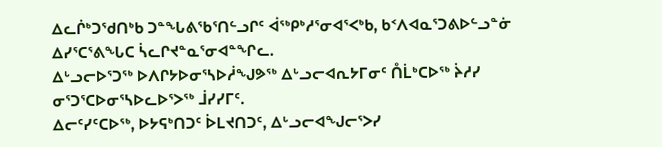ᐃᓚᒌᒃᑐᖁᑎᒃᑲ ᑐᓐᖓᕕᖃᕐᑎᓪᓗᒋᑦ ᐋᖅᑭᒃᓱᕐᓂᐊᕐᐸᒃᑲ, ᑲᑉᐱᐊᓇᕐᑐᕕᐅᓪᓗᓐᓃ ᐃᓯᕐᑕᕐᕕᖓᑕ ᓵᓚᒋᔪᓐᓇᕐᓂᐊᓐᖏᓚ.
ᐃᒡᓗᓕᐅᕐᑐᖅ ᐅᐱᒋᔭᐅᓂᕐᓴᐅᓲᖑᕗᖅ ᐃᒡᓗᓕᐊᕆᔭᒥᓂᑦ ᑍᒫᒃᑕᐅᖅ ᔩᓱᓯ ᓂᕐᑐᕐᑕᐅᓂᕐᓴᐅᓚᐅᕐᐳᖅ ᒨᓯᓯᒥᑦ.
ᐃᓕᑦᓯᑦᑕᐅᖅ, ᐅᔭᕋᒃᑎᑐᑦ ᐆᒪᔪᑎᑐᑦ, ᐃᒡᓗᓕᐊᖑᓕᕐᐳᓯ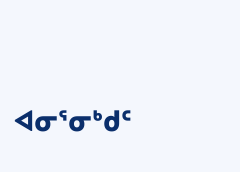ᐊᓂᕐᓂᒃᑯᑦ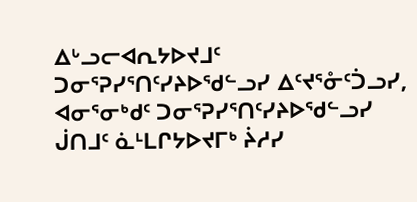ᐃᒡᓗᓕᐊᕆᔭᐅᔪᒧᑦ ᑐᓂᕐᕈᓯᕐᑎᑦᓯᔨᐅᖁᓪᓗᓯ ᐃᑦᔪᕐᓁᑦᑑᓗᓯ, ᐊᓂᕐᓂᒃᑯᑦ ᑐᓂᕐᕈᓯᕐᑎᑦᓯᔨᐅᖁᓪᓗᓯ ᒎᑎᒧᑦ ᓈᒻᒪᒋᔭᐅᔪᒥᒃ ᔩᓱᓯ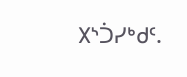᙭ᔅᑑᓯᒃᑯᑦ.